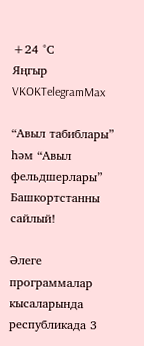+24 °С
Яңгыр
VKOKTelegramMax

“Авыл табиблары” һәм “Авыл фельдшерлары” Башкортстанны сайлый!

Әлеге программалар кысаларында республикада 3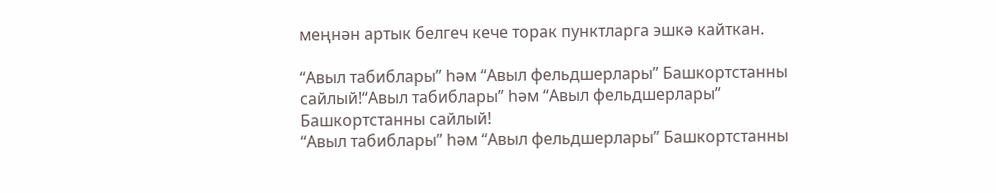меңнән артык белгеч кече торак пунктларга эшкә кайткан.

“Авыл табиблары” һәм “Авыл фельдшерлары” Башкортстанны сайлый!“Авыл табиблары” һәм “Авыл фельдшерлары” Башкортстанны сайлый!
“Авыл табиблары” һәм “Авыл фельдшерлары” Башкортстанны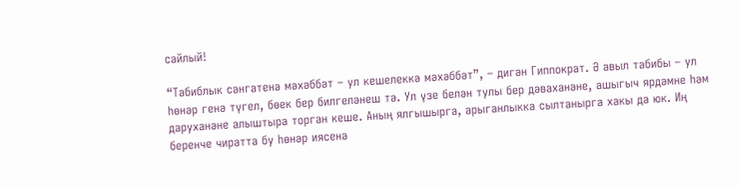сайлый!

“Табиблык сәнгатенә мәхәббәт – ул кешелеккә мәхәббәт”, – дигән Гиппократ. Ә авыл табибы – ул һөнәр генә түгел, бөек бер билгеләнеш тә. Ул үзе белән тулы бер дәваханәне, ашыгыч ярдәмне һәм даруханәне алыштыра торган кеше. Аның ялгышырга, арыганлыкка сылтанырга хакы да юк. Иң беренче чиратта бу һөнәр иясенә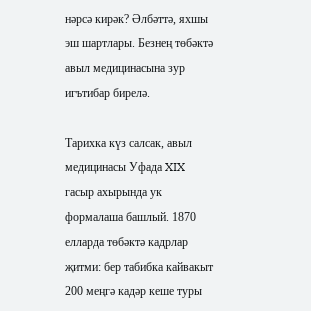нәрсә кирәк? Әлбәттә, яхшы эш шартлары. Безнең төбәктә авыл медицинасына зур игътибар бирелә.

Тарихка күз салсак, авыл медицинасы Уфада XIX гасыр ахырында ук формалаша башлый. 1870 елларда төбәктә кадрлар җитми: бер табибка кайвакыт 200 меңгә кадәр кеше туры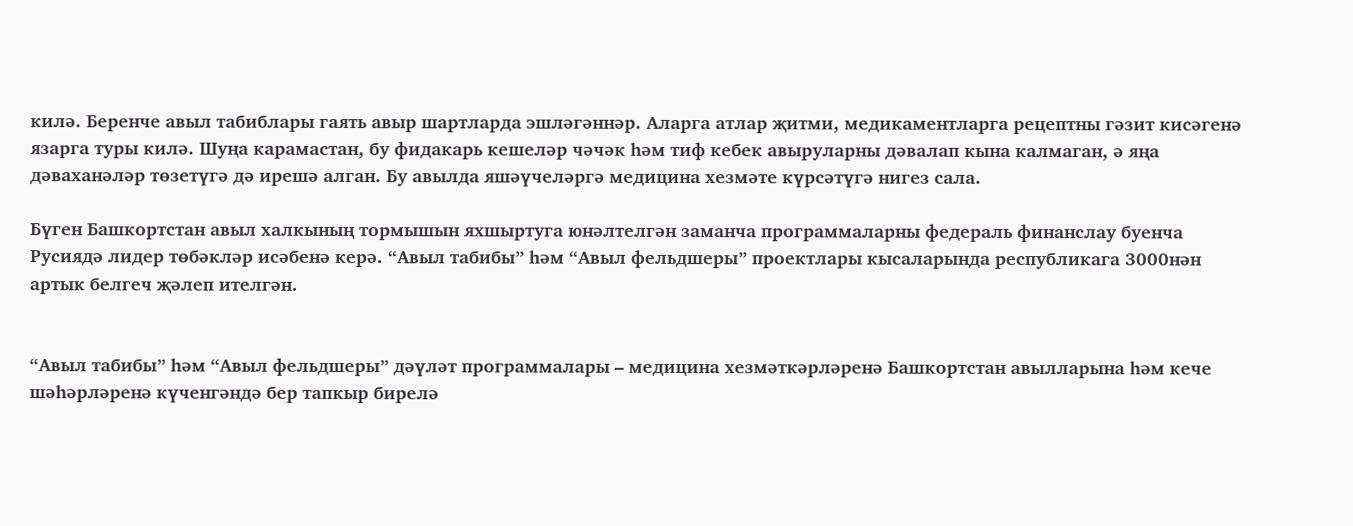килә. Беренче авыл табиблары гаять авыр шартларда эшләгәннәр. Аларга атлар җитми, медикаментларга рецептны гәзит кисәгенә язарга туры килә. Шуңа карамастан, бу фидакарь кешеләр чәчәк һәм тиф кебек авыруларны дәвалап кына калмаган, ә яңа дәваханәләр төзетүгә дә ирешә алган. Бу авылда яшәүчеләргә медицина хезмәте күрсәтүгә нигез сала.

Бүген Башкортстан авыл халкының тормышын яхшыртуга юнәлтелгән заманча программаларны федераль финанслау буенча Русиядә лидер төбәкләр исәбенә керә. “Авыл табибы” һәм “Авыл фельдшеры” проектлары кысаларында республикага 3000нән артык белгеч җәлеп ителгән.


“Авыл табибы” һәм “Авыл фельдшеры” дәүләт программалары – медицина хезмәткәрләренә Башкортстан авылларына һәм кече шәһәрләренә күченгәндә бер тапкыр бирелә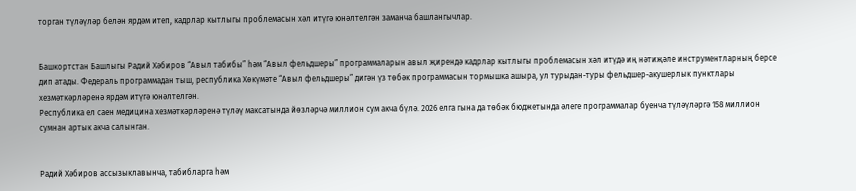торган түләүләр белән ярдәм итеп, кадрлар кытлыгы проблемасын хәл итүгә юнәлтелгән заманча башлангычлар.


Башкортстан Башлыгы Радий Хәбиров “Авыл табибы” һәм “Авыл фельдшеры” программаларын авыл җирендә кадрлар кытлыгы проблемасын хәл итүдә иң нәтиҗәле инструментларның берсе дип атады. Федераль программадан тыш, республика Хөкүмәте “Авыл фельдшеры” дигән үз төбәк программасын тормышка ашыра, ул турыдан-туры фельдшер-акушерлык пунктлары хезмәткәрләренә ярдәм итүгә юнәлтелгән.
Республика ел саен медицина хезмәткәрләренә түләү максатында йөзләрчә миллион сум акча бүлә. 2026 елга гына да төбәк бюджетында әлеге программалар буенча түләүләргә 158 миллион сумнан артык акча салынган.


Радий Хәбиров ассызыклавынча, табибларга һәм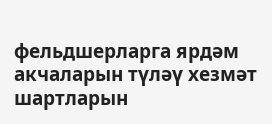фельдшерларга ярдәм акчаларын түләү хезмәт шартларын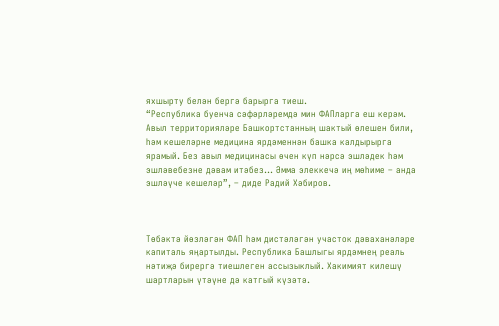яхшырту белән бергә барырга тиеш.
“Республика буенча сәфәрләремдә мин ФАПларга еш керәм. Авыл территорияләре Башкортстанның шактый өлешен били, һәм кешеләрне медицина ярдәменнән башка калдырырга ярамый. Без авыл медицинасы өчен күп нәрсә эшләдек һәм эшләвебезне дәвам итәбез... Әмма элеккечә иң мөһиме – анда эшләүче кешеләр”, – диде Радий Хәбиров.



Төбәктә йөзләгән ФАП һәм дистәләгән участок дәваханәләре капиталь яңартылды. Республика Башлыгы ярдәмнең реаль нәтиҗә бирергә тиешлеген ассызыклый. Хакимият килешү шартларын үтәүне дә катгый күзәтә.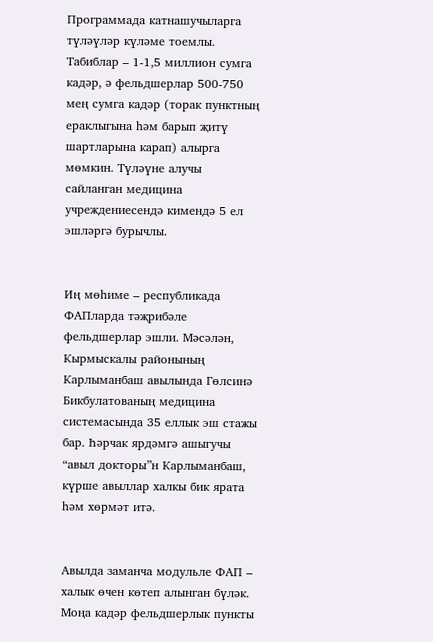Программада катнашучыларга түләүләр күләме тоемлы. Табиблар – 1-1,5 миллион сумга кадәр, ә фельдшерлар 500-750 мең сумга кадәр (торак пунктның ераклыгына һәм барып җитү шартларына карап) алырга мөмкин. Түләүне алучы сайланган медицина учреждениесендә кимендә 5 ел эшләргә бурычлы.


Иң мөһиме – республикада ФАПларда тәҗрибәле фельдшерлар эшли. Мәсәлән, Кырмыскалы районының Карлыманбаш авылында Гөлсинә Бикбулатованың медицина системасында 35 еллык эш стажы бар. Һәрчак ярдәмгә ашыгучы “авыл докторы”н Карлыманбаш, күрше авыллар халкы бик ярата һәм хөрмәт итә.


Авылда заманча модульле ФАП – халык өчен көтеп алынган бүләк. Моңа кадәр фельдшерлык пункты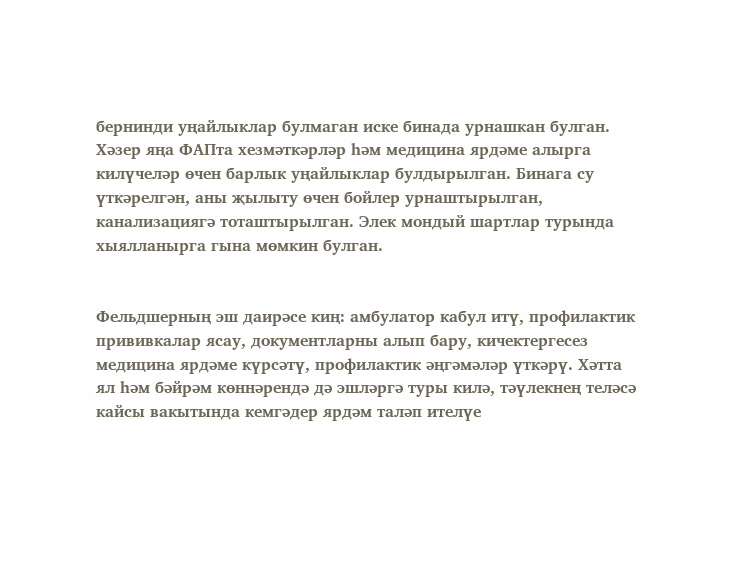бернинди уңайлыклар булмаган иске бинада урнашкан булган. Хәзер яңа ФАПта хезмәткәрләр һәм медицина ярдәме алырга килүчеләр өчен барлык уңайлыклар булдырылган. Бинага су үткәрелгән, аны җылыту өчен бойлер урнаштырылган, канализациягә тоташтырылган. Элек мондый шартлар турында хыялланырга гына мөмкин булган.


Фельдшерның эш даирәсе киң: амбулатор кабул итү, профилактик прививкалар ясау, документларны алып бару, кичектергесез медицина ярдәме күрсәтү, профилактик әңгәмәләр үткәрү. Хәтта ял һәм бәйрәм көннәрендә дә эшләргә туры килә, тәүлекнең теләсә кайсы вакытында кемгәдер ярдәм таләп ителүе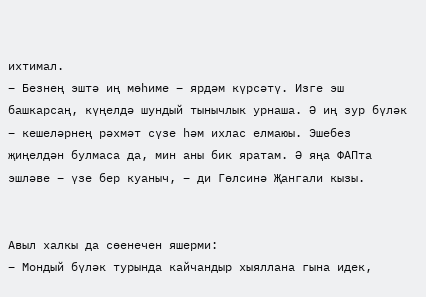ихтимал.
– Безнең эштә иң мөһиме – ярдәм күрсәтү. Изге эш башкарсаң, күңелдә шундый тынычлык урнаша. Ә иң зур бүләк – кешеләрнең рәхмәт сүзе һәм ихлас елмаюы. Эшебез җиңелдән булмаса да, мин аны бик яратам. Ә яңа ФАПта эшләве – үзе бер куаныч, – ди Гөлсинә Җангали кызы.


Авыл халкы да сөенечен яшерми:
– Мондый бүләк турында кайчандыр хыяллана гына идек,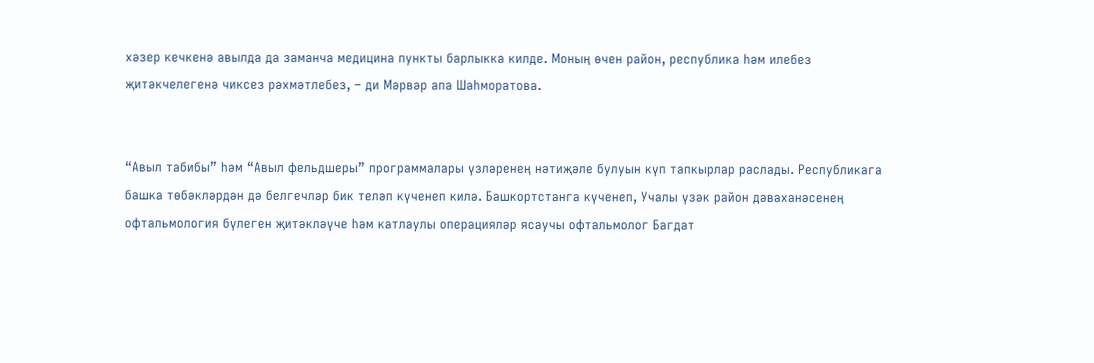хәзер кечкенә авылда да заманча медицина пункты барлыкка килде. Моның өчен район, республика һәм илебез җитәкчелегенә чиксез рәхмәтлебез, – ди Мәрвәр апа Шаһморатова.


“Авыл табибы” һәм “Авыл фельдшеры” программалары үзләренең нәтиҗәле булуын күп тапкырлар раслады. Республикага башка төбәкләрдән дә белгечләр бик теләп күченеп килә. Башкортстанга күченеп, Учалы үзәк район дәваханәсенең офтальмология бүлеген җитәкләүче һәм катлаулы операцияләр ясаучы офтальмолог Багдат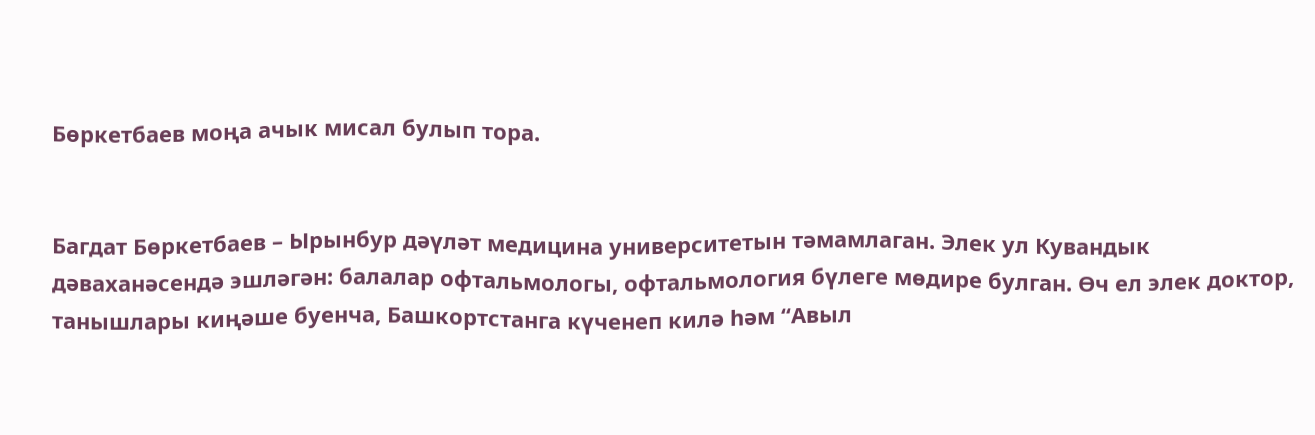Бөркетбаев моңа ачык мисал булып тора.


Багдат Бөркетбаев – Ырынбур дәүләт медицина университетын тәмамлаган. Элек ул Кувандык дәваханәсендә эшләгән: балалар офтальмологы, офтальмология бүлеге мөдире булган. Өч ел элек доктор, танышлары киңәше буенча, Башкортстанга күченеп килә һәм “Авыл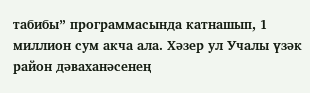табибы” программасында катнашып, 1 миллион сум акча ала. Хәзер ул Учалы үзәк район дәваханәсенең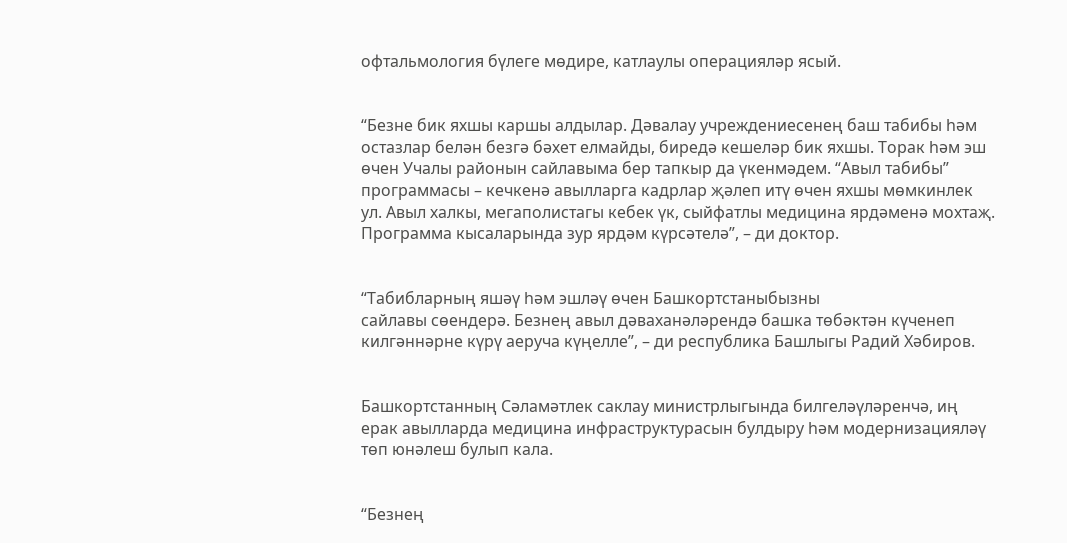офтальмология бүлеге мөдире, катлаулы операцияләр ясый.


“Безне бик яхшы каршы алдылар. Дәвалау учреждениесенең баш табибы һәм остазлар белән безгә бәхет елмайды, биредә кешеләр бик яхшы. Торак һәм эш өчен Учалы районын сайлавыма бер тапкыр да үкенмәдем. “Авыл табибы” программасы – кечкенә авылларга кадрлар җәлеп итү өчен яхшы мөмкинлек ул. Авыл халкы, мегаполистагы кебек үк, сыйфатлы медицина ярдәменә мохтаҗ. Программа кысаларында зур ярдәм күрсәтелә”, – ди доктор.


“Табибларның яшәү һәм эшләү өчен Башкортстаныбызны
сайлавы сөендерә. Безнең авыл дәваханәләрендә башка төбәктән күченеп килгәннәрне күрү аеруча күңелле”, – ди республика Башлыгы Радий Хәбиров.


Башкортстанның Сәламәтлек саклау министрлыгында билгеләүләренчә, иң ерак авылларда медицина инфраструктурасын булдыру һәм модернизацияләү төп юнәлеш булып кала.


“Безнең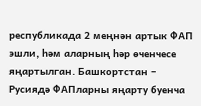республикада 2 меңнән артык ФАП эшли, һәм аларның һәр өченчесе яңартылган. Башкортстан – Русиядә ФАПларны яңарту буенча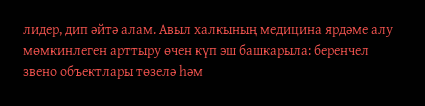лидер, дип әйтә алам. Авыл халкының медицина ярдәме алу мөмкинлеген арттыру өчен күп эш башкарыла: беренчел звено объектлары төзелә һәм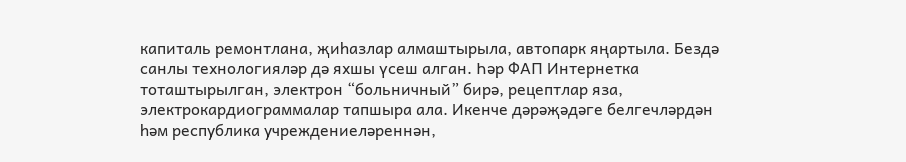капиталь ремонтлана, җиһазлар алмаштырыла, автопарк яңартыла. Бездә санлы технологияләр дә яхшы үсеш алган. Һәр ФАП Интернетка тоташтырылган, электрон “больничный” бирә, рецептлар яза, электрокардиограммалар тапшыра ала. Икенче дәрәҗәдәге белгечләрдән һәм республика учреждениеләреннән,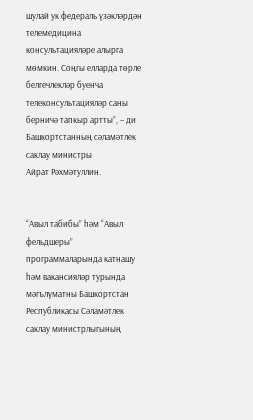шулай ук федераль үзәкләрдән телемедицина консультацияләре алырга мөмкин. Соңгы елларда төрле белгечлекләр буенча телеконсультацияләр саны берничә тапкыр артты”, – ди Башкортстанның сәламәтлек саклау министры
Айрат Рәхмәтуллин.


“Авыл табибы” һәм “Авыл фельдшеры” программаларында катнашу һәм вакансияләр турында мәгълүматны Башкортстан Республикасы Сәламәтлек саклау министрлыгының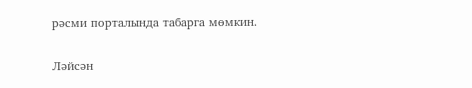рәсми порталында табарга мөмкин.

Ләйсән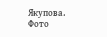Якупова.
Фото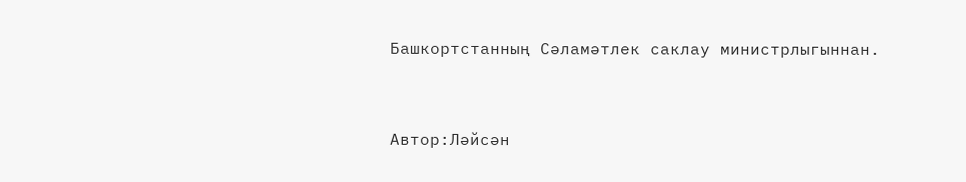Башкортстанның Сәламәтлек саклау министрлыгыннан.



Автор:Ләйсән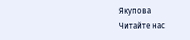Якупова
Читайте нас